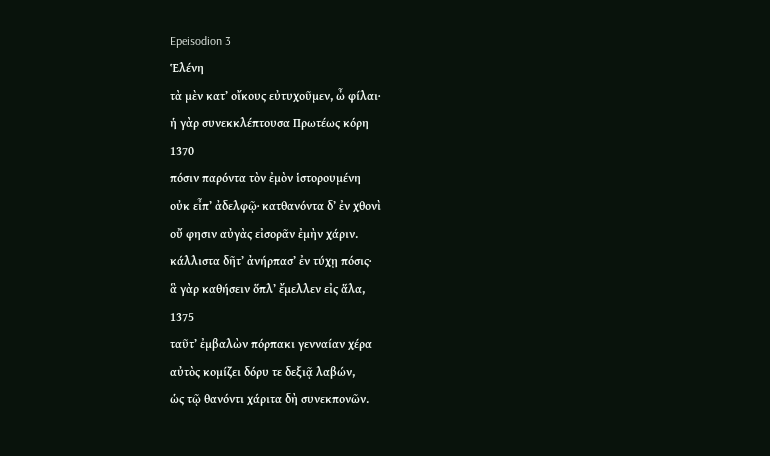Epeisodion 3
Ἑλένη
τὰ μὲν κατʼ οἴκους εὐτυχοῦμεν, ὦ φίλαι·
ἡ γὰρ συνεκκλέπτουσα Πρωτέως κόρη
1370
πόσιν παρόντα τὸν ἐμὸν ἱστορουμένη
οὐκ εἶπʼ ἀδελφῷ· κατθανόντα δʼ ἐν χθονὶ
οὔ φησιν αὐγὰς εἰσορᾶν ἐμὴν χάριν.
κάλλιστα δῆτʼ ἀνήρπασʼ ἐν τύχῃ πόσις·
ἃ γὰρ καθήσειν ὅπλʼ ἔμελλεν εἰς ἅλα,
1375
ταῦτʼ ἐμβαλὼν πόρπακι γενναίαν χέρα
αὐτὸς κομίζει δόρυ τε δεξιᾷ λαβών,
ὡς τῷ θανόντι χάριτα δὴ συνεκπονῶν.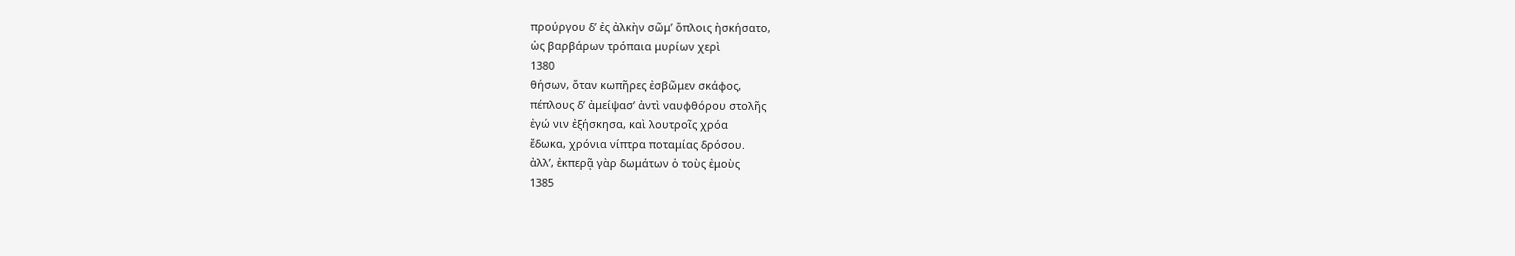προύργου δʼ ἐς ἀλκὴν σῶμʼ ὅπλοις ἠσκήσατο,
ὡς βαρβάρων τρόπαια μυρίων χερὶ
1380
θήσων, ὅταν κωπῆρες ἐσβῶμεν σκάφος,
πέπλους δʼ ἀμείψασʼ ἀντὶ ναυφθόρου στολῆς
ἐγώ νιν ἐξήσκησα, καὶ λουτροῖς χρόα
ἔδωκα, χρόνια νίπτρα ποταμίας δρόσου.
ἀλλʼ, ἐκπερᾷ γὰρ δωμάτων ὁ τοὺς ἐμοὺς
1385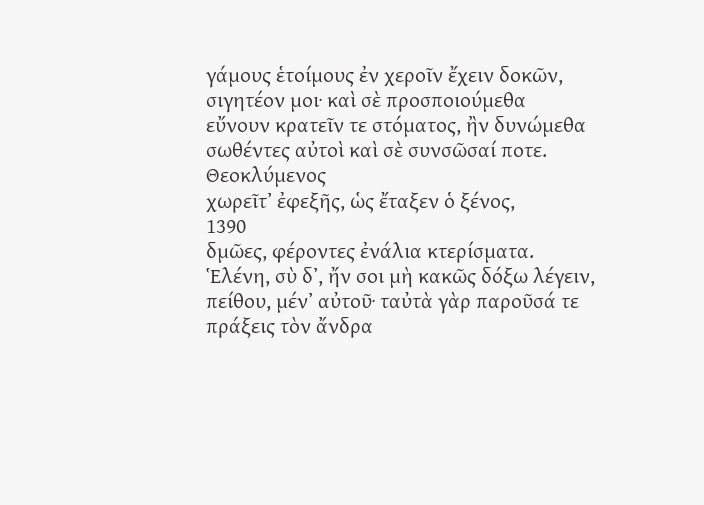γάμους ἑτοίμους ἐν χεροῖν ἔχειν δοκῶν,
σιγητέον μοι· καὶ σὲ προσποιούμεθα
εὔνουν κρατεῖν τε στόματος, ἢν δυνώμεθα
σωθέντες αὐτοὶ καὶ σὲ συνσῶσαί ποτε.
Θεοκλύμενος
χωρεῖτʼ ἐφεξῆς, ὡς ἔταξεν ὁ ξένος,
1390
δμῶες, φέροντες ἐνάλια κτερίσματα.
Ἑλένη, σὺ δʼ, ἤν σοι μὴ κακῶς δόξω λέγειν,
πείθου, μένʼ αὐτοῦ· ταὐτὰ γὰρ παροῦσά τε
πράξεις τὸν ἄνδρα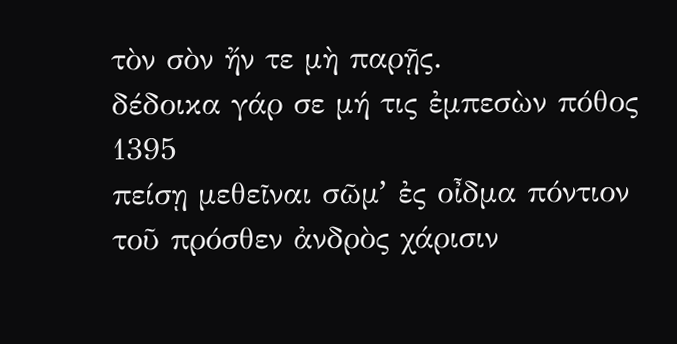τὸν σὸν ἤν τε μὴ παρῇς.
δέδοικα γάρ σε μή τις ἐμπεσὼν πόθος
1395
πείσῃ μεθεῖναι σῶμʼ ἐς οἶδμα πόντιον
τοῦ πρόσθεν ἀνδρὸς χάρισιν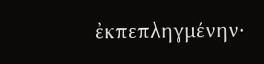ἐκπεπληγμένην·